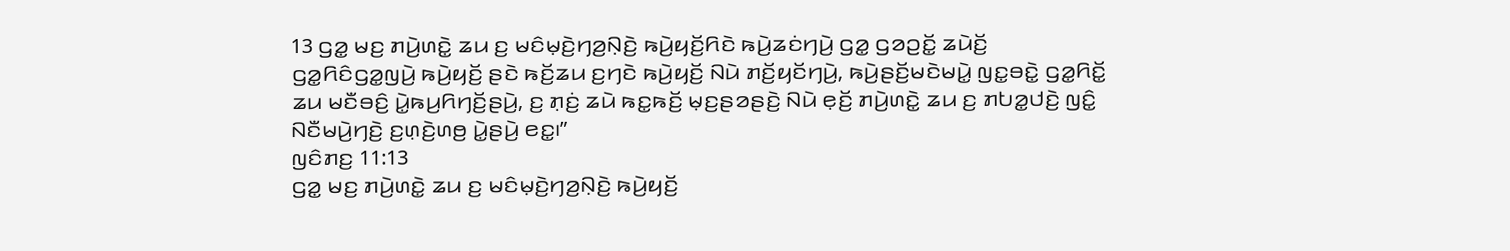13 ꤞꤤ꤭ ꤗꤢ꤬ ꤊꤣꤧ꤬ꤛꤢꤧ꤭ ꤘꤣ ꤢ꤬ ꤗꤢꤨꤗ꤫ꤢꤧ꤬ꤚꤤ꤬ꤡ꤫ꤢꤧ꤬ ꤒꤣꤧ꤬ꤟꤢꤩ꤬ꤖꤢꤧ ꤒꤣꤧ꤬ꤘꤢꤦꤚꤣꤧ꤬ ꤞꤤ꤭ ꤞꤤꤑꤢꤩ꤭ ꤘꤣꤧꤢꤩ꤬ ꤞꤤ꤭ꤖꤢꤨꤞꤤ꤭ꤜꤣꤧ꤬ ꤒꤣꤧ꤬ꤟꤢꤩ꤬ ꤔꤢꤧ ꤒꤢꤩ꤬ꤘꤣ ꤢ꤬ꤚꤢꤧ ꤒꤣꤧ꤬ꤟꤢꤩ꤬ ꤡꤣꤧ ꤊꤢꤩ꤬ꤟꤢꤩꤚꤣꤧ꤬, ꤒꤣꤧ꤬ꤔꤢꤩ꤬ꤗꤢꤧꤗꤣꤧ꤭ ꤜꤢ꤭ꤋꤢꤧ꤭ ꤞꤤ꤭ꤖꤢꤩ꤭ ꤘꤣ ꤗꤢꤪꤋꤢꤨ꤬ ꤣꤧ꤭ꤒꤣ꤬ꤖꤚꤢꤩ꤬ꤔꤣꤧ꤬, ꤢ꤬ ꤊ꤫ꤢꤦ꤬ ꤘꤣꤧ ꤒꤢ꤭ꤒꤢꤩ꤬ ꤗ꤫ꤢ꤬ꤔꤤꤔꤢꤧ꤬ ꤡꤣꤧ ꤕ꤫ꤢꤩ꤬ ꤊꤣꤧ꤬ꤛꤢꤧ꤭ ꤘꤣ ꤢ꤬ ꤊꤝꤤ꤭ꤓꤢꤧ꤬ ꤜꤢꤨ꤭ ꤡꤢꤪꤗꤣꤧ꤬ꤚꤢꤧ꤬ ꤢ꤬ꤛ꤫ꤢꤧ꤬ꤛꤥ꤬ ꤣꤧ꤭ꤔꤣꤧ꤬ ꤕꤢ꤭꤯”
ꤜꤢꤨꤊꤢ꤬ 11:13
ꤞꤤ꤭ ꤗꤢ꤬ ꤊꤣꤧ꤬ꤛꤢꤧ꤭ ꤘꤣ ꤢ꤬ ꤗꤢꤨꤗ꤫ꤢꤧ꤬ꤚꤤ꤬ꤡ꤫ꤢꤧ꤬ ꤒꤣꤧ꤬ꤟꤢꤩ꤬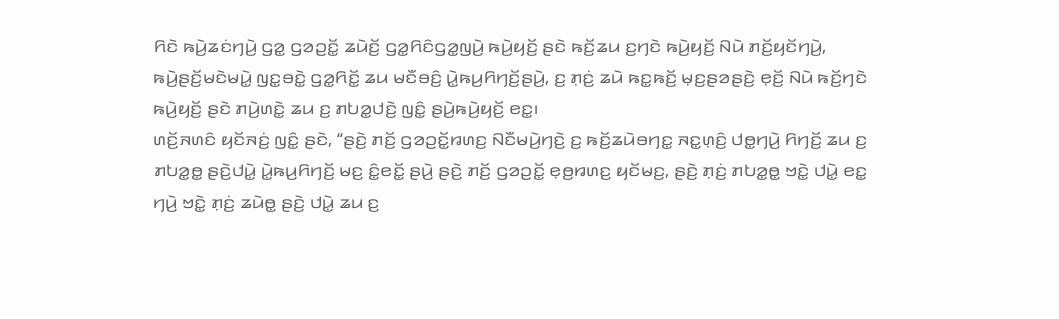ꤖꤢꤧ ꤒꤣꤧ꤬ꤘꤢꤦꤚꤣꤧ꤬ ꤞꤤ꤭ ꤞꤤꤑꤢꤩ꤭ ꤘꤣꤧꤢꤩ꤬ ꤞꤤ꤭ꤖꤢꤨꤞꤤ꤭ꤜꤣꤧ꤬ ꤒꤣꤧ꤬ꤟꤢꤩ꤬ ꤔꤢꤧ ꤒꤢꤩ꤬ꤘꤣ ꤢ꤬ꤚꤢꤧ ꤒꤣꤧ꤬ꤟꤢꤩ꤬ ꤡꤣꤧ ꤊꤢꤩ꤬ꤟꤢꤩꤚꤣꤧ꤬, ꤒꤣꤧ꤬ꤔꤢꤩ꤬ꤗꤢꤧꤗꤣꤧ꤭ ꤜꤢ꤭ꤋꤢꤧ꤭ ꤞꤤ꤭ꤖꤢꤩ꤭ ꤘꤣ ꤗꤢꤪꤋꤢꤨ꤬ ꤣꤧ꤭ꤒꤣ꤬ꤖꤚꤢꤩ꤬ꤔꤣꤧ꤬, ꤢ꤬ ꤊ꤫ꤢꤦ꤬ ꤘꤣꤧ ꤒꤢ꤭ꤒꤢꤩ꤬ ꤗ꤫ꤢ꤬ꤔꤤꤔꤢꤧ꤬ ꤕ꤫ꤢꤩ꤬ ꤡꤣꤧ ꤒꤢꤩ꤬ꤚꤢꤧ ꤒꤣꤧ꤬ꤟꤢꤩ꤬ ꤔꤢꤧ ꤊꤣꤧ꤬ꤛꤢꤧ꤭ ꤘꤣ ꤢ꤬ ꤊꤝꤤ꤭ꤓꤢꤧ꤬ ꤜꤢꤨ꤭ ꤔꤣꤧ꤬ꤒꤣꤧ꤬ꤟꤢꤩ꤬ ꤕꤢ꤭꤯
ꤛꤢꤩ꤬ꤏꤛꤢꤨ ꤟꤢꤩꤏꤢꤦ꤬ ꤜꤢꤨ꤭ ꤔꤢꤧ, “ꤔꤢꤧ꤬ ꤊꤢꤩ꤬ ꤞꤤꤑꤢꤩ꤭ꤙꤛꤢ꤬ ꤡꤢꤪꤗꤣꤧ꤬ꤚꤢꤧ꤬ ꤢ꤬ ꤒꤢꤩ꤬ꤘꤣꤧꤋꤚꤢ꤭ ꤏꤢ꤭ꤛ꤫ꤢꤨ꤬ ꤓꤥ꤭ꤚꤣꤧ꤬ ꤖꤚꤢꤩ꤬ ꤘꤣ ꤢ꤬ ꤊꤝꤤ꤭ꤥ꤭ ꤔꤢꤧ꤬ꤓꤣꤧ꤭ ꤣꤧ꤭ꤒꤣ꤬ꤖꤚꤢꤩ꤬ ꤗꤢ꤬ ꤢꤨ꤭ꤕꤢꤩ꤭ ꤔꤣꤧ꤬ ꤔꤢꤧ꤬ ꤊꤢꤩ꤬ ꤞꤤꤑꤢꤩ꤭ ꤕ꤫ꤥ꤬ꤙꤛꤢ꤬ ꤟꤢꤩꤗꤢ꤬, ꤔꤢꤧ꤬ ꤊ꤫ꤢꤦ꤬ ꤊꤝꤤ꤭ꤥ꤭ ꤠꤢꤧ꤭ ꤓꤣꤧ꤭ ꤕꤢ꤭ ꤚꤣꤧ꤬ ꤠꤢꤧ꤭ ꤊ꤫ꤢꤦ꤬ ꤘꤣꤧꤥ꤭ ꤔꤢꤧ꤬ ꤓꤣꤧ꤭ ꤘꤣ ꤢ꤬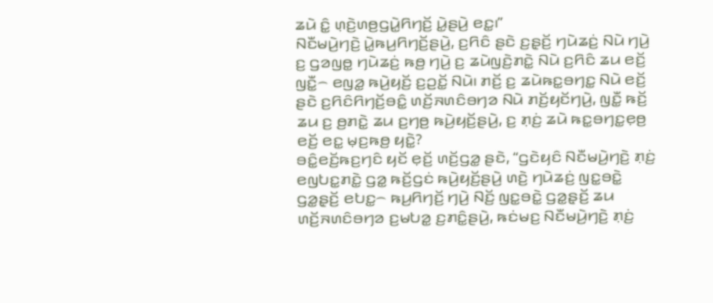ꤘꤣꤧ ꤢꤨ꤭ ꤛ꤫ꤢꤧ꤬ꤛꤥ꤬ꤞꤣꤧ꤭ꤖꤚꤢꤩ꤬ ꤣꤧ꤭ꤔꤣꤧ꤬ ꤕꤢ꤭꤯”
ꤡꤢꤪꤗꤣꤧ꤬ꤚꤢꤧ꤬ ꤣꤧ꤭ꤒꤣ꤬ꤖꤚꤢꤩ꤬ꤔꤣꤧ꤬, ꤢ꤬ꤖꤢꤨ ꤔꤢꤧ ꤢ꤬ꤔ꤫ꤢꤩ꤬ ꤚꤣꤧꤘꤢꤦ꤬ ꤡꤣꤧ ꤚꤣꤧ꤬ ꤢ꤬ ꤞꤤꤜꤥ꤭ ꤚꤣꤧꤘꤢꤦ꤬ ꤒꤥ꤬ ꤚꤣꤧ꤬ ꤢ꤬ ꤘꤣꤧꤜꤢꤧ꤬ꤊꤢꤧ꤭ ꤡꤣꤧ ꤢ꤬ꤖꤢꤨ ꤘꤣ ꤕꤢꤩ꤬ ꤜꤢꤪ꤭꤮ ꤕꤜꤤ꤭ ꤒꤣꤧ꤬ꤟꤢꤩ꤬ ꤢ꤬ꤑꤢꤩ꤭ ꤡꤣꤧ꤯ ꤊꤢꤩ꤬ ꤢ꤬ ꤘꤣꤧꤒꤢ꤭ꤋꤚꤢ꤭ ꤡꤣꤧ ꤕꤢꤩ꤬ ꤔꤢꤧ ꤢ꤬ꤖꤢꤨꤖꤚꤢꤩ꤬ꤋꤢꤨ꤭ ꤛꤢꤩ꤬ꤏꤛꤢꤨꤋꤚꤤ ꤡꤣꤧ ꤊꤢꤩ꤬ꤟꤢꤩꤚꤣꤧ꤬, ꤜꤢꤪ꤭ ꤒꤢꤩ꤬ ꤘꤣ ꤢ꤬ ꤥ꤬ꤊꤢꤧ꤭ ꤘꤣ ꤢ꤬ꤚꤥ꤬ ꤒꤣꤧ꤬ꤟꤢꤩ꤬ꤔꤣꤧ꤬, ꤢ꤬ ꤊ꤫ꤢꤦ꤬ ꤘꤣꤧ ꤒꤢ꤭ꤋꤚꤢ꤭ꤕ꤫ꤥ꤬ ꤕꤢꤩ꤬ ꤕꤢ꤭ ꤗ꤫ꤢ꤬ꤒꤥ꤬ ꤟꤢꤧ꤭?
ꤋꤢꤨ꤭ꤕꤢꤩ꤬ꤒꤢ꤬ꤚꤢꤨ ꤟꤢꤩ ꤕ꤫ꤢꤩ꤬ ꤛꤢꤩ꤬ꤞꤤ꤭ ꤔꤢꤧ, “ꤞꤢꤧꤟꤢꤨ ꤡꤢꤪꤗꤣꤧ꤬ꤚꤢꤧ꤬ ꤊ꤫ꤢꤦ꤬ ꤕꤜꤝꤢ꤭ꤊꤢꤧ꤭ ꤞꤤ꤭ ꤒꤢꤩ꤬ꤞꤢꤦ ꤒꤣꤧ꤬ꤟꤢꤩ꤬ꤔꤣꤧ꤬ ꤛꤢꤧ꤬ ꤚꤣꤧꤘꤢꤦ꤬ ꤜꤢ꤭ꤋꤢꤧ꤭ ꤞꤤ꤭ꤔ꤫ꤢꤩ꤬ ꤕꤝꤢ꤭꤮ ꤒꤣ꤬ꤖꤚꤢꤩ꤬ ꤚꤣꤧ꤬ ꤡꤢꤩ꤬ ꤜꤢ꤭ꤋꤢꤧ꤭ ꤞꤤ꤭ꤔ꤫ꤢꤩ꤬ ꤘꤣ ꤛꤢꤩ꤬ꤏꤛꤢꤨꤋꤚꤤ ꤢ꤬ꤗꤝꤤ꤭ ꤢ꤬ꤊꤢꤨ꤭ꤔꤣꤧ꤬, ꤒꤢꤦꤗꤢ꤬ ꤡꤢꤪꤗꤣꤧ꤬ꤚꤢꤧ꤬ ꤊ꤫ꤢꤦ꤬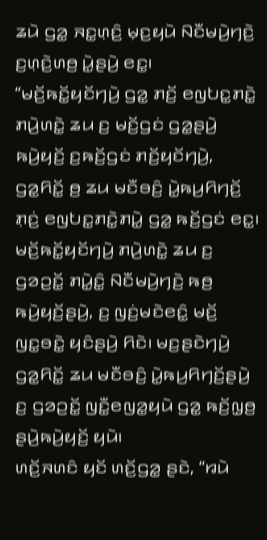ꤘꤣꤧ ꤞꤤ꤭ ꤏꤢ꤭ꤛ꤫ꤢꤨ꤬ ꤗ꤫ꤢ꤬ꤟꤣꤧ ꤡꤢꤪꤗꤣꤧ꤬ꤚꤢꤧ꤬ ꤢ꤬ꤛ꤫ꤢꤧ꤬ꤛꤥ꤬ ꤣꤧ꤭ꤔꤣꤧ꤬ ꤕꤢ꤭꤯
“ꤗꤢꤩ꤬ꤒꤢꤩ꤭ꤟꤢꤩꤚꤣꤧ꤬ ꤞꤤ꤭ ꤊꤢꤩ꤬ ꤕꤜꤝꤢ꤭ꤊꤢꤧ꤭ ꤊꤣꤧ꤬ꤛꤢꤧ꤭ ꤘꤣ ꤢ꤬ ꤗꤢꤩ꤬ꤞꤢꤦ ꤞꤤ꤭ꤔꤣꤧ꤬ ꤒꤣꤧ꤬ꤟꤢꤩ꤬ ꤢ꤬ꤒꤢꤩ꤬ꤞꤢꤦ ꤊꤢꤩ꤬ꤟꤢꤩꤚꤣꤧ꤬, ꤞꤤ꤭ꤖꤢꤩ꤭ ꤥ꤬ ꤘꤣ ꤗꤢꤪꤋꤢꤨ꤬ ꤣꤧ꤭ꤒꤣ꤬ꤖꤚꤢꤩ꤬ ꤊ꤫ꤢꤦ꤬ ꤕꤜꤝꤢ꤭ꤊꤢꤧ꤭ꤊꤣꤧ꤭ ꤞꤤ꤭ ꤒꤢꤩ꤬ꤞꤢꤦ ꤕꤢ꤭꤯
ꤗꤢꤩ꤬ꤒꤢꤩ꤭ꤟꤢꤩꤚꤣꤧ꤬ ꤊꤣꤧ꤬ꤛꤢꤧ꤭ ꤘꤣ ꤢ꤬ ꤞꤤꤑꤢꤩ꤭ ꤊꤣꤧ꤭ꤢꤨ꤭ ꤡꤢꤪꤗꤣꤧ꤬ꤚꤢꤧ꤬ ꤒꤥ꤬ ꤒꤣꤧ꤬ꤟꤢꤩ꤬ꤔꤣꤧ꤬, ꤢ꤬ ꤜꤢꤦ꤬ꤗꤢꤧꤕꤢꤨ꤭ ꤗꤢꤩ꤬ ꤜꤢ꤭ꤋꤢꤧ꤭ ꤟꤢꤨꤔꤣꤧ꤬ ꤖꤢꤧ꤯ ꤗꤢ꤬ꤔꤢꤧꤚꤣꤧ꤬ ꤞꤤ꤭ꤖꤢꤩ꤭ ꤘꤣ ꤗꤢꤪꤋꤢꤨ꤬ ꤣꤧ꤭ꤒꤣ꤬ꤖꤚꤢꤩ꤬ꤔꤣꤧ꤬ ꤢ꤬ ꤞꤤꤑꤢꤩ꤭ ꤜꤢꤪ꤭ꤕꤜꤤ꤭ꤟꤣꤧ ꤞꤤ꤭ ꤒꤢꤩ꤬ꤜ꤫ꤥ꤬ ꤔꤣꤧ꤬ꤒꤣꤧ꤬ꤟꤢꤩ꤬ ꤟꤣꤧ꤯
ꤛꤢꤩ꤬ꤏꤛꤢꤨ ꤟꤢꤩ ꤛꤢꤩ꤬ꤞꤤ꤭ ꤔꤢꤧ, “ꤙꤣꤧ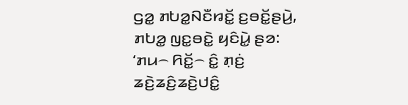ꤞꤤ꤭ ꤊꤝꤤ꤭ꤡꤢꤪꤙꤢꤩ꤭ ꤢ꤬ꤋꤢꤩ꤭ꤔꤣꤧ꤬, ꤊꤝꤤ꤭ ꤜꤢ꤭ꤋꤢꤧ꤭ ꤟꤢꤨꤣꤧ꤭ ꤔꤤ: ‘ꤊꤣ꤮ ꤖꤢꤩ꤭꤮ ꤢꤨ꤭ ꤊ꤫ꤢꤦ꤬ ꤘꤢꤧ꤬ꤘꤢꤨ꤬ꤘꤢꤧ꤬ꤓꤢꤨ꤭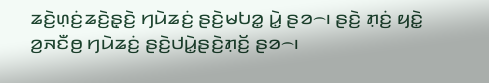ꤘꤢꤧ꤬ꤛ꤫ꤢꤦ꤬ꤘꤢꤧ꤬ꤔ꤫ꤢꤧ꤬ ꤚꤣꤧꤘꤢꤦ꤬ ꤔꤢꤧ꤬ꤗꤝꤤ꤭ ꤣꤧ꤭ ꤔꤤ꤮꤯ ꤔꤢꤧ꤬ ꤊ꤫ꤢꤦ꤬ ꤟꤢꤧ꤭ ꤤ꤬ꤏꤢꤪꤥ꤬ ꤚꤣꤧꤘꤢꤦ꤬ ꤔꤢꤧ꤬ꤓꤣꤧ꤭ꤔꤢꤧ꤬ꤊ꤫ꤢꤩ꤬ ꤔꤤ꤮꤯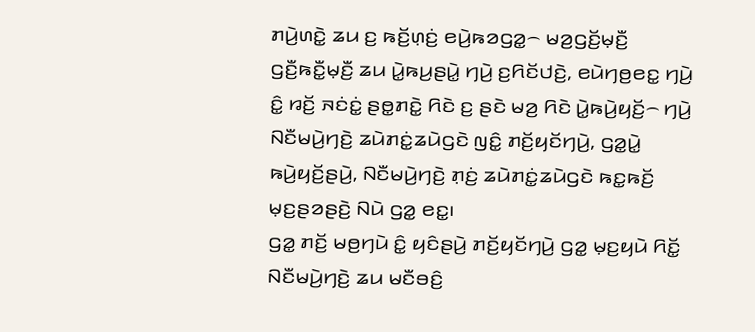ꤊꤣꤧ꤬ꤛꤢꤧ꤭ ꤘꤣ ꤢ꤬ ꤒꤢꤩ꤬ꤛ꤫ꤢꤦ꤬ ꤕꤣꤧ꤬ꤒꤤꤞꤤ꤭꤮ ꤗꤤ꤬ꤞꤢꤩ꤬ꤗ꤫ꤢꤪ꤬ ꤞꤢꤪ꤬ꤒꤢꤪ꤭ꤗ꤫ꤢꤪ꤬ ꤘꤣ ꤣꤧ꤭ꤒꤣ꤬ꤔꤣꤧ꤭ ꤚꤣꤧ꤬ ꤢ꤬ꤖꤢꤩꤓꤢꤧ꤬, ꤕꤣꤧꤚꤥ꤬ꤕꤢ꤭ ꤚꤣꤧ꤬ ꤢꤨ꤭ ꤙꤢꤩ꤬ ꤏꤢꤦꤢꤦ꤭ ꤔꤥ꤭ꤊꤢꤧ꤭ ꤖꤢꤧ ꤢ꤬ ꤔꤢꤧ ꤗꤤ꤬ ꤖꤢꤧ ꤣꤧ꤭ꤒꤣꤧ꤬ꤟꤢꤩ꤬꤮ ꤚꤣꤧ꤬ ꤡꤢꤪꤗꤣꤧ꤬ꤚꤢꤧ꤬ ꤘꤣꤧꤊꤢꤦ꤭ꤘꤣꤧꤞꤢꤧ ꤜꤢꤨ꤭ ꤊꤢꤩ꤬ꤟꤢꤩꤚꤣꤧ꤬, ꤞꤤ꤭ꤣꤧ꤭ ꤒꤣꤧ꤬ꤟꤢꤩ꤬ꤔꤣꤧ꤬, ꤡꤢꤪꤗꤣꤧ꤬ꤚꤢꤧ꤬ ꤊ꤫ꤢꤦ꤬ ꤘꤣꤧꤊꤢꤦ꤭ꤘꤣꤧꤞꤢꤧ ꤒꤢ꤭ꤒꤢꤩ꤬ ꤗ꤫ꤢ꤬ꤔꤤꤔꤢꤧ꤬ ꤡꤣꤧ ꤞꤤ꤭ ꤕꤢ꤭꤯
ꤞꤤ꤭ ꤊꤢꤩ꤬ ꤗꤥ꤬ꤚꤣꤧ ꤢꤨ꤭ ꤟꤢꤨꤔꤣꤧ꤬ ꤊꤢꤩ꤬ꤟꤢꤩꤚꤣꤧ꤬ ꤞꤤ꤭ ꤗ꤫ꤢ꤬ꤟꤣꤧ ꤖꤢꤩ꤭ ꤡꤢꤪꤗꤣꤧ꤬ꤚꤢꤧ꤬ ꤘꤣ ꤗꤢꤪꤋꤢꤨ꤬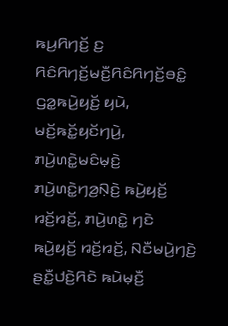ꤒꤣ꤬ꤖꤚꤢꤩ꤬ ꤢ꤬ ꤖꤢꤨꤖꤚꤢꤩ꤬ꤗꤢꤪ꤬ꤖꤢꤨꤖꤚꤢꤩ꤬ꤋꤢꤨ꤭ ꤞꤤ꤭ꤒꤣꤧ꤬ꤟꤢꤩ꤬ ꤟꤣꤧ, ꤗꤢꤩ꤬ꤒꤢꤩ꤭ꤟꤢꤩꤚꤣꤧ꤬, ꤊꤣꤧ꤬ꤛꤢꤧ꤭ꤗꤢꤨꤗ꤫ꤢꤧ꤬ ꤊꤣꤧ꤬ꤛꤢꤧ꤭ꤚꤤ꤬ꤡ꤫ꤢꤧ꤬ ꤒꤣꤧ꤬ꤟꤢꤩ꤬ ꤙꤢꤩ꤬ꤙꤢꤩ꤬, ꤊꤣꤧ꤬ꤛꤢꤧ꤭ ꤚꤢꤧ ꤒꤣꤧ꤬ꤟꤢꤩ꤬ ꤙꤢꤩ꤬ꤙꤢꤩ꤬, ꤡꤢꤪꤗꤣꤧ꤬ꤚꤢꤧ꤬ ꤔꤢꤪ꤭ꤓꤢꤧ꤬ꤖꤢꤧ ꤒꤣꤧꤗ꤫ꤢꤪ꤬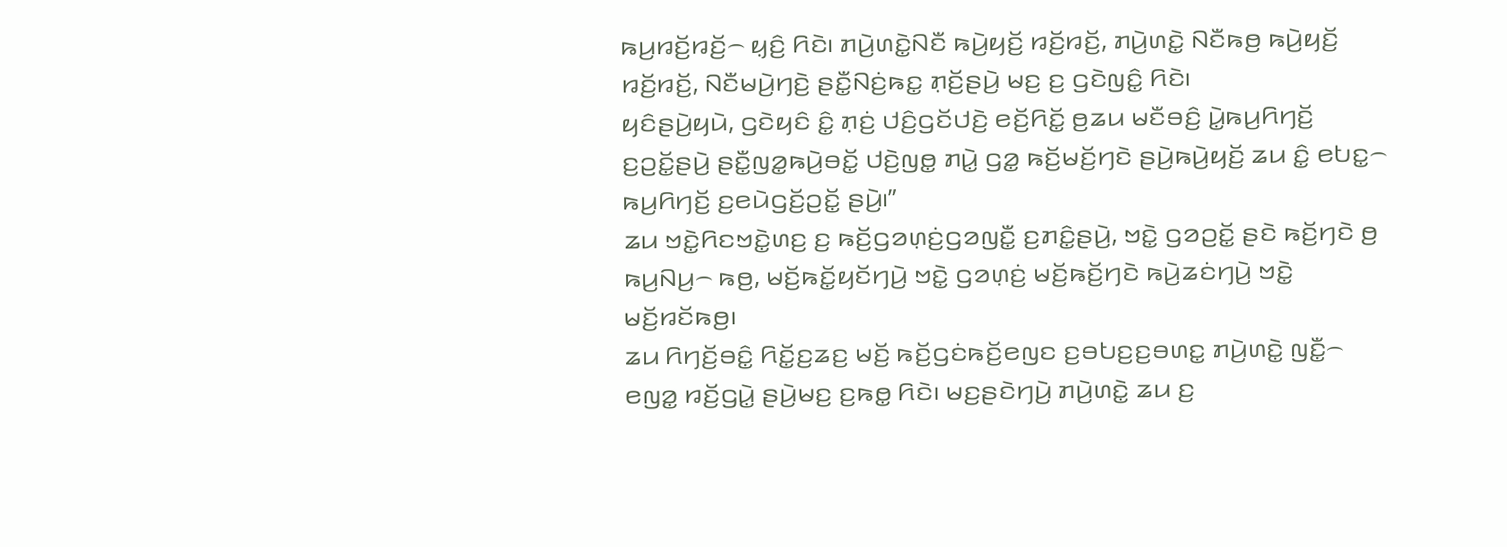ꤒꤣ꤬ꤙꤢꤩ꤬ꤙꤢꤩ꤬꤮ ꤟ꤫ꤢꤨ꤬ ꤖꤢꤧ꤯ ꤊꤣꤧ꤬ꤛꤢꤧ꤭ꤡꤢꤪ ꤒꤣꤧ꤬ꤟꤢꤩ꤬ ꤙꤢꤩ꤬ꤙꤢꤩ꤬, ꤊꤣꤧ꤬ꤛꤢꤧ꤭ ꤡꤢꤪꤒꤥ꤬ ꤒꤣꤧ꤬ꤟꤢꤩ꤬ ꤙꤢꤩ꤬ꤙꤢꤩ꤬, ꤡꤢꤪꤗꤣꤧ꤬ꤚꤢꤧ꤬ ꤔꤢꤪ꤭ꤡꤢꤦ꤬ꤒꤢ꤭ ꤊ꤫ꤢꤩ꤬ꤔꤣꤧ꤬ ꤗꤢ꤬ ꤢ꤬ ꤞꤢꤧꤜꤢꤨ꤭ ꤖꤢꤧ꤯
ꤟꤢꤨꤔꤣꤧ꤬ꤟꤣꤧ, ꤞꤢꤧꤟꤢꤨ ꤢꤨ꤭ ꤊ꤫ꤢꤦ꤬ ꤓꤢꤨ꤬ꤞꤢꤩꤓꤢꤧ꤬ ꤕꤢꤩ꤬ꤖꤢꤩ꤭ ꤥ꤬ꤘꤣ ꤗꤢꤪꤋꤢꤨ꤬ ꤣꤧ꤭ꤒꤣ꤬ꤖꤚꤢꤩ꤬ ꤢ꤬ꤑꤢꤩ꤭ꤔꤣꤧ꤬ ꤔꤢꤪ꤭ꤜꤤ꤭ꤒꤣꤧ꤬ꤋꤢꤩ꤭ ꤓꤢꤧ꤬ꤜꤥ꤭ ꤊꤣꤧ꤭ ꤞꤤ꤭ ꤒꤢꤩ꤬ꤗꤢꤩ꤬ꤚꤢꤧ ꤔꤣꤧ꤬ꤒꤣꤧ꤬ꤟꤢꤩ꤬ ꤘꤣ ꤢꤨ꤭ ꤕꤝꤢ꤭꤮ ꤒꤣ꤬ꤖꤚꤢꤩ꤬ ꤢ꤬ꤕꤣꤧꤞꤢꤩ꤬ꤑꤢꤩ꤭ ꤔꤣꤧ꤬꤯”
ꤘꤣ ꤠꤢꤧ꤭ꤖꤢꤠꤢꤧ꤭ꤛꤢ꤬ ꤢ꤬ ꤒꤢꤩ꤬ꤞꤤꤛ꤫ꤢꤦ꤬ꤞꤤꤜꤢꤪ꤭ ꤢ꤬ꤊꤢꤨ꤭ꤔꤣꤧ꤬, ꤠꤢꤧ꤭ ꤞꤤꤑꤢꤩ꤭ ꤔꤢꤧ ꤒꤢꤩ꤬ꤚꤢꤧ ꤥ꤬ ꤒꤣ꤬ꤡꤣ꤬꤮ ꤒꤥ꤬, ꤗꤢꤩ꤬ꤒꤢꤩ꤭ꤟꤢꤩꤚꤣꤧ꤬ ꤠꤢꤧ꤭ ꤞꤤꤛ꤫ꤢꤦ꤬ ꤗꤢꤩ꤬ꤒꤢꤩ꤬ꤚꤢꤧ ꤒꤣꤧ꤬ꤘꤢꤦꤚꤣꤧ꤬ ꤠꤢꤧ꤭ ꤗꤢꤩ꤬ꤙꤢꤩꤒꤥ꤬꤯
ꤘꤣ ꤖꤚꤢꤩ꤬ꤋꤢꤨ꤭ ꤖꤢꤩ꤭ꤢ꤬ꤘꤢ꤬ ꤗꤢꤩ꤬ ꤒꤢꤩ꤬ꤞꤢꤦꤒꤢꤩ꤬ꤕꤜꤢ ꤢ꤬ꤋꤝꤢ꤬ꤢ꤬ꤋꤛꤢ꤭ ꤊꤣꤧ꤬ꤛꤢꤧ꤭ ꤜꤢꤪ꤭꤮ ꤕꤜꤤ꤭ ꤙꤢꤩ꤬ꤞꤣꤧ꤭ ꤔꤣꤧ꤬ꤗꤢ꤬ ꤢ꤬ꤒꤥ꤭ ꤖꤢꤧ꤯ ꤗꤢ꤬ꤔꤢꤧꤚꤣꤧ꤬ ꤊꤣꤧ꤬ꤛꤢꤧ꤭ ꤘꤣ ꤢ꤬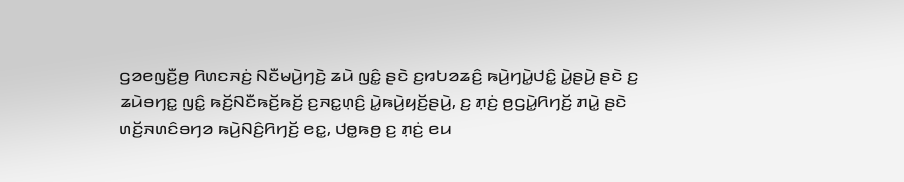ꤞꤤꤕꤜꤢꤪ꤬ꤥ꤬ ꤖꤛꤢꤏꤢꤦ꤬ ꤡꤢꤪꤗꤣꤧ꤬ꤚꤢꤧ꤬ ꤘꤣꤧ ꤜꤢꤨ꤭ ꤔꤢꤧ ꤢ꤬ꤙꤝꤤꤘꤢꤨ꤬ ꤒꤣꤧ꤬ꤚꤣꤧ꤭ꤓꤢꤨ꤭ ꤣꤧ꤭ꤔꤣꤧ꤬ ꤔꤢꤧ ꤢ꤬ ꤘꤣꤧꤋꤚꤢ꤭ ꤜꤢꤨ꤭ ꤒꤢꤩ꤬ꤡꤢꤪꤒꤢꤩ꤬ꤒꤢꤩ꤬ ꤢ꤬ꤏꤢ꤭ꤛ꤫ꤢꤨ꤬ ꤣꤧ꤭ꤒꤣꤧ꤬ꤟꤢꤩ꤬ꤔꤣꤧ꤬, ꤢ꤬ ꤊ꤫ꤢꤦ꤬ ꤥ꤬ꤞꤣꤧ꤭ꤖꤚꤢꤩ꤬ ꤊꤣꤧ꤭ ꤔꤢꤧ ꤛꤢꤩ꤬ꤏꤛꤢꤨꤋꤚꤤ ꤒꤣꤧ꤬ꤡꤢꤨ꤬ꤖꤚꤢꤩ꤬ ꤕꤢ꤭, ꤓꤥ꤭ꤒꤥ꤬ ꤢ꤬ ꤊ꤫ꤢꤦ꤬ ꤕꤣ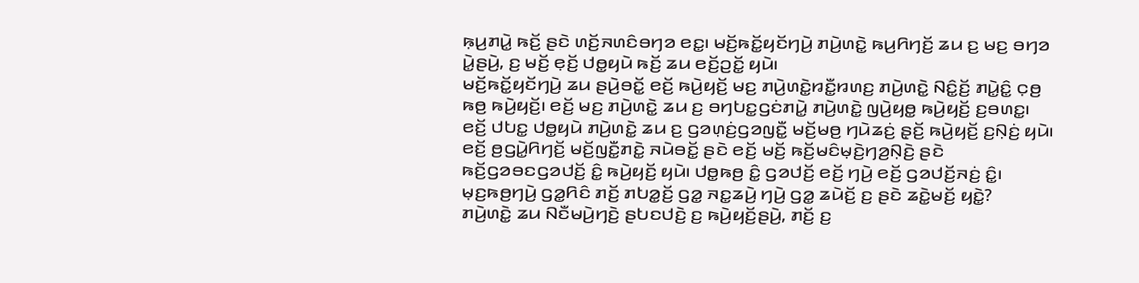ꤒ꤫ꤣ꤬ꤊꤣꤧ꤭ ꤒꤢꤩ꤬ ꤔꤢꤧ ꤛꤢꤩ꤬ꤏꤛꤢꤨꤋꤚꤤ ꤕꤢ꤭꤯ ꤗꤢꤩ꤬ꤒꤢꤩ꤭ꤟꤢꤩꤚꤣꤧ꤬ ꤊꤣꤧ꤬ꤛꤢꤧ꤭ ꤒꤣ꤬ꤖꤚꤢꤩ꤬ ꤘꤣ ꤢ꤬ ꤗꤢ꤬ ꤋꤚꤤ ꤣꤧ꤭ꤔꤣꤧ꤬, ꤢ꤬ ꤗꤢꤩ꤬ ꤕ꤫ꤢꤩ꤬ ꤓꤥ꤭ꤟꤣꤧ ꤒꤢꤩ꤬ ꤘꤣ ꤕꤢꤩ꤬ꤑꤢꤩ꤭ ꤟꤣꤧ꤯
ꤗꤢꤩ꤬ꤒꤢꤩ꤭ꤟꤢꤩꤚꤣꤧ꤬ ꤘꤣ ꤔꤣꤧ꤬ꤋꤢꤩ꤭ ꤕꤢꤩ꤬ ꤒꤣꤧ꤬ꤟꤢꤩ꤬ ꤗꤢ꤬ ꤊꤣꤧ꤬ꤛꤢꤧ꤭ꤙꤢꤪ꤭ꤙꤛꤢ꤬ ꤊꤣꤧ꤬ꤛꤢꤧ꤭ ꤡꤢꤨ꤭ꤢꤩ꤬ ꤊꤣꤧ꤭ꤢꤨ꤭ ꤍ꤫ꤥ꤬ ꤒꤥ꤬ ꤒꤣꤧ꤬ꤟꤢꤩ꤬꤯ ꤕꤢꤩ꤬ ꤗꤢ꤬ ꤊꤣꤧ꤬ꤛꤢꤧ꤭ ꤘꤣ ꤢ꤬ ꤋꤚꤝꤢ꤭ꤞꤢꤦꤊꤣꤧ꤭ ꤊꤣꤧ꤬ꤛꤢꤧ꤭ ꤜꤣꤧ꤬ꤟꤥ꤭ ꤒꤣꤧ꤬ꤟꤢꤩ꤬ ꤢ꤬ꤋꤛꤢ꤭꤯ ꤕꤢꤩ꤬ ꤓꤝꤢ꤭ ꤓꤥ꤭ꤟꤣꤧ ꤊꤣꤧ꤬ꤛꤢꤧ꤭ ꤘꤣ ꤢ꤬ ꤞꤤꤛ꤫ꤢꤦ꤬ꤞꤤꤜꤢꤪ꤭ ꤗꤢꤩ꤬ꤗꤥ꤬ ꤚꤣꤧꤘꤢꤦ꤬ ꤔ꤫ꤢꤩ꤬ ꤒꤣꤧ꤬ꤟꤢꤩ꤬ ꤢ꤬ꤡ꤫ꤢꤦ꤬ ꤟꤣꤧ꤯ ꤕꤢꤩ꤬ ꤥ꤬ꤞꤣꤧ꤭ꤖꤚꤢꤩ꤬ ꤗꤢꤩ꤬ꤜꤢꤪ꤭ꤊꤢꤧ꤭ ꤏꤣꤧꤋꤢꤩ꤭ ꤔꤢꤧ ꤕꤢꤩ꤬ ꤗꤢꤩ꤬ ꤒꤢꤩ꤬ꤗꤢꤨꤗ꤫ꤢꤧ꤬ꤚꤤ꤬ꤡ꤫ꤢꤧ꤬ ꤔꤢꤧ ꤒꤢꤩ꤬ꤞꤤꤋꤢꤞꤤꤓꤢꤩ꤬ ꤢꤨ꤭ ꤒꤣꤧ꤬ꤟꤢꤩ꤬ ꤟꤣꤧ꤯ ꤓꤥ꤭ꤒꤥ꤬ ꤢꤨ꤭ ꤞꤤꤓꤢꤩ꤬ ꤕꤢꤩ꤬ ꤚꤣꤧ꤬ ꤕꤢꤩ꤬ ꤞꤤꤓꤢꤩ꤬ꤏꤢꤦ꤬ ꤢꤨ꤭꤯
ꤗ꤫ꤢ꤬ꤒꤥ꤬ꤚꤣꤧ꤬ ꤞꤤ꤭ꤖꤢꤨ ꤊꤢꤩ꤬ ꤊꤝꤤ꤭ꤢꤩ꤬ ꤞꤤ꤭ ꤏꤢ꤭ꤘꤣꤧ꤬ ꤚꤣꤧ꤬ ꤞꤤ꤭ ꤘꤣꤧꤢꤩ꤬ ꤢ꤬ ꤔꤢꤧ ꤘꤢꤧ꤭ꤗꤢꤩ꤬ ꤟꤢꤧ꤭?
ꤊꤣꤧ꤬ꤛꤢꤧ꤭ ꤘꤣ ꤡꤢꤪꤗꤣꤧ꤬ꤚꤢꤧ꤬ ꤔꤝꤢꤓꤢꤧ꤬ ꤢ꤬ ꤒꤣꤧ꤬ꤟꤢꤩ꤬ꤔꤣꤧ꤬, ꤊꤢꤩ꤬ ꤢ꤬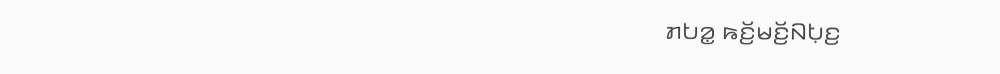ꤊꤝꤤ꤭ ꤒꤢꤩ꤬ꤗꤢꤩ꤬ꤡꤝ꤫ꤢ꤬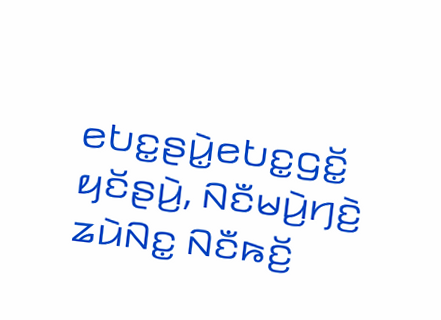ꤕꤝꤢ꤭ꤔꤣꤧ꤭ꤕꤝꤢ꤭ꤞꤢꤩ꤭ ꤟꤢꤩꤔꤣꤧ꤬, ꤡꤢꤪꤗꤣꤧ꤬ꤚꤢꤧ꤬ ꤘꤣꤧꤡꤢ꤭ ꤡꤢꤪꤒꤢꤩ꤬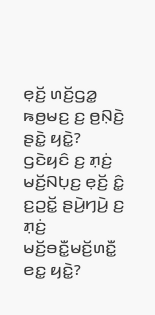ꤕ꤫ꤢꤩ꤬ ꤛꤢꤩ꤬ꤞꤤ꤭ ꤒꤥ꤬ꤗꤢ꤬ ꤢ꤬ ꤥ꤬ꤡ꤫ꤢꤧ꤬ ꤔꤢꤧ꤭ ꤟꤢꤧ꤭? ꤞꤢꤧꤟꤢꤨ ꤢ꤬ ꤊ꤫ꤢꤦ꤬ ꤗꤢꤩ꤬ꤡꤝ꤫ꤢ꤬ ꤕ꤫ꤢꤩ꤬ ꤢꤨ꤭ ꤢ꤬ꤑꤢꤩ꤭ ꤔꤣꤧ꤬ꤚꤣꤧ꤬ ꤢ꤬ ꤊ꤫ꤢꤦ꤬ ꤗꤢꤩ꤬ꤋꤢꤪ꤭ꤗꤢꤩ꤬ꤛꤢꤪ꤭ ꤕꤢ꤭ ꤟꤢꤧ꤭?